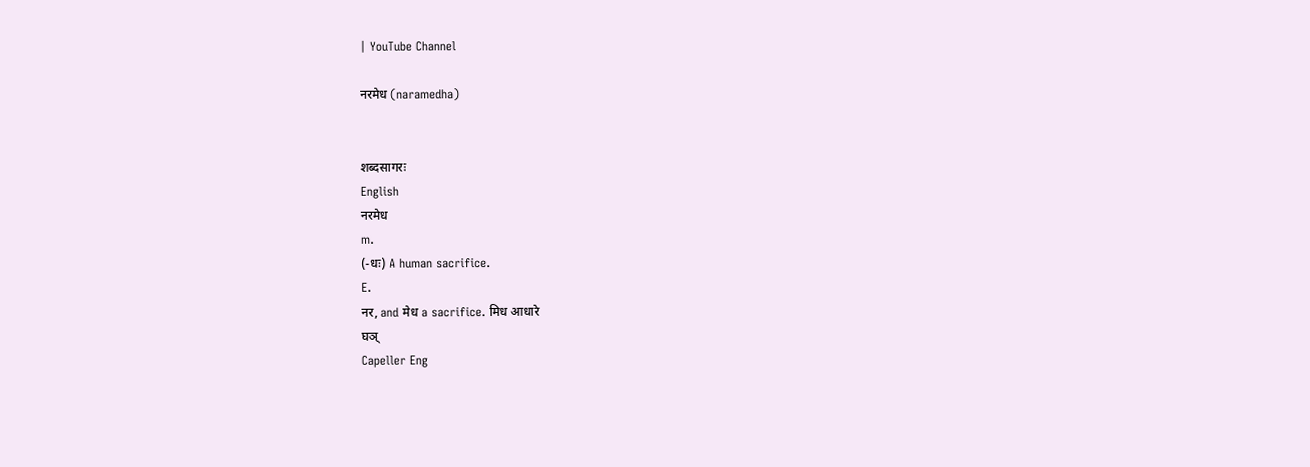| YouTube Channel

नरमेध (naramedha)


शब्दसागरः
English
नरमेध
m.
(-धः) A human sacrifice.
E.
नर, and मेध a sacrifice. मिध आधारे
घञ्
Capeller Eng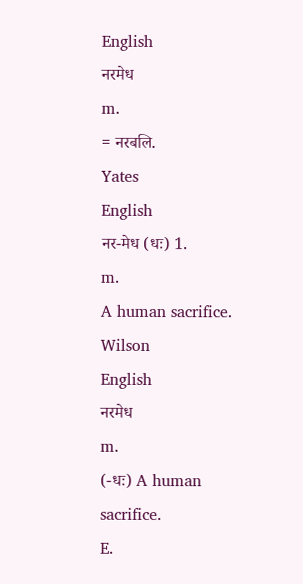English
नरमेध
m.
= नरबलि.
Yates
English
नर-मेध (धः) 1.
m.
A human sacrifice.
Wilson
English
नरमेध
m.
(-धः) A human sacrifice.
E.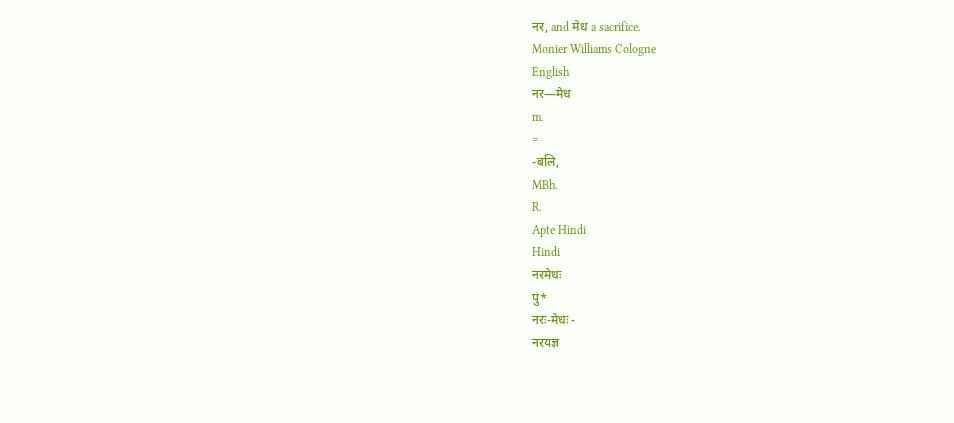नर, and मेध a sacrifice.
Monier Williams Cologne
English
नर—मेध
m.
=
-बलि,
MBh.
R.
Apte Hindi
Hindi
नरमेधः
पुं*
नरः-मेधः -
नरयज्ञ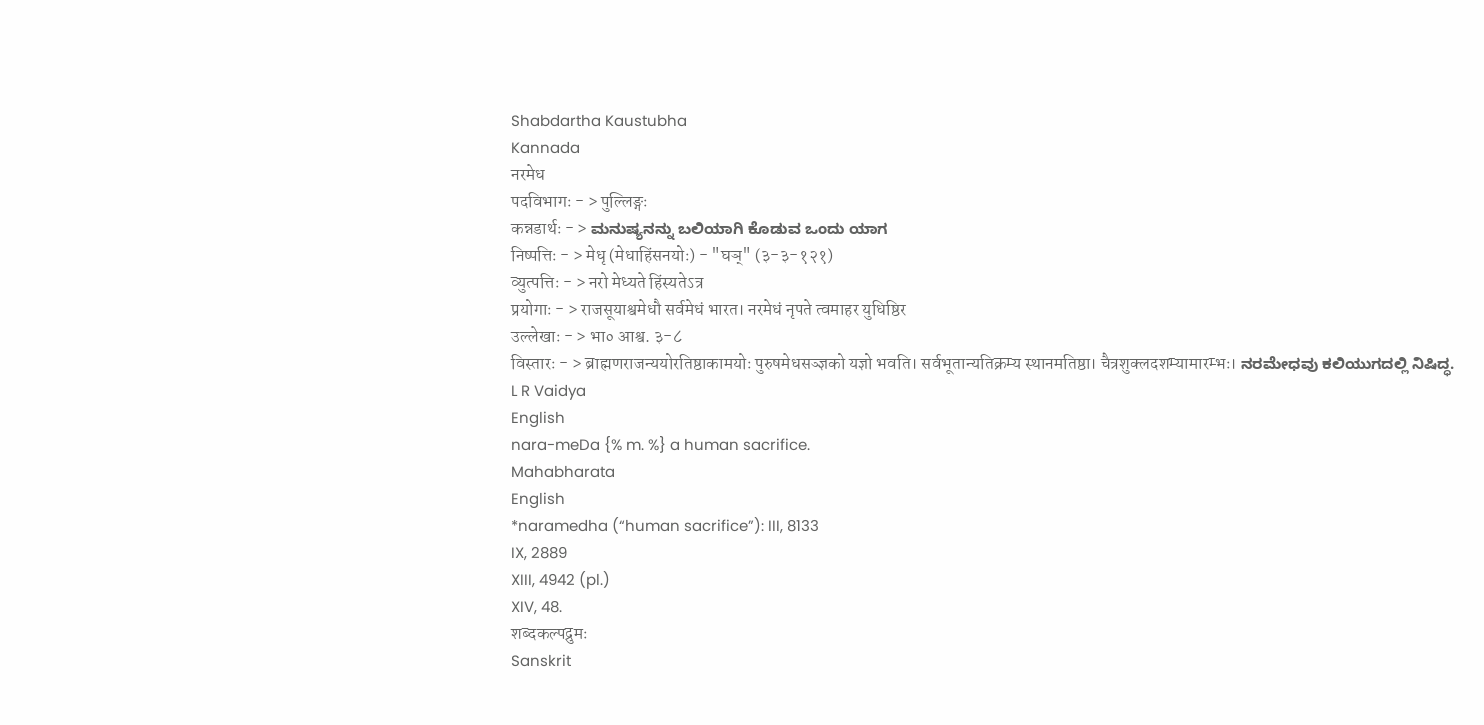Shabdartha Kaustubha
Kannada
नरमेध
पदविभागः - > पुल्लिङ्गः
कन्नडार्थः - > ಮನುಷ್ಯನನ್ನು ಬಲಿಯಾಗಿ ಕೊಡುವ ಒಂದು ಯಾಗ
निष्पत्तिः - > मेधृ (मेधाहिंसनयोः) - "घञ्" (३-३-१२१)
व्युत्पत्तिः - > नरो मेध्यते हिंस्यतेऽत्र
प्रयोगाः - > राजसूयाश्वमेधौ सर्वमेधं भारत। नरमेधं नृपते त्वमाहर युधिष्ठिर
उल्लेखाः - > भा० आश्व. ३-८
विस्तारः - > ब्राह्मणराजन्ययोरतिष्ठाकामयोः पुरुषमेधसञ्ज्ञको यज्ञो भवति। सर्वभूतान्यतिक्रम्य स्थानमतिष्ठा। चैत्रशुक्लदशम्यामारम्भः। ನರಮೇಧವು ಕಲಿಯುಗದಲ್ಲಿ ನಿಷಿದ್ಧ.
L R Vaidya
English
nara-meDa {% m. %} a human sacrifice.
Mahabharata
English
*naramedha (“human sacrifice”): III, 8133
IX, 2889
XIII, 4942 (pl.)
XIV, 48.
शब्दकल्पद्रुमः
Sanskrit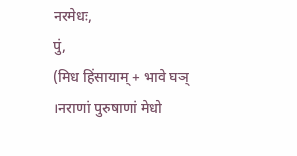नरमेधः,
पुं,
(मिध हिंसायाम् + भावे घञ् ।नराणां पुरुषाणां मेधो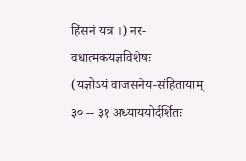हिंसनं यत्र ।) नर-वधात्मकयज्ञविशेषः
(यज्ञोऽयं वाजसनेय-संहितायाम् ३० -- ३१ अध्याययोर्दर्शितः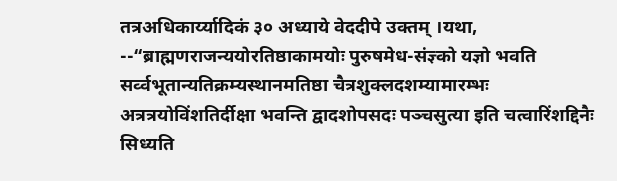तत्रअधिकार्य्यादिकं ३० अध्याये वेददीपे उक्तम् ।यथा, --“ब्राह्मणराजन्ययोरतिष्ठाकामयोः पुरुषमेध-संज्ञ्को यज्ञो भवति सर्व्वभूतान्यतिक्रम्यस्थानमतिष्ठा चैत्रशुक्लदशम्यामारम्भः अत्रत्रयोविंशतिर्दीक्षा भवन्ति द्वादशोपसदः पञ्चसुत्या इति चत्वारिंशद्दिनैः सिध्यति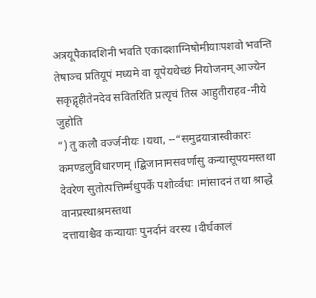अत्रयूपैकादशिनी भवति एकादशाग्निषोमीयाःपशवो भवन्ति तेषाञ्च प्रतियूपं मध्यमे वा यूपेयथेच्छं नियोजनम् आज्येन सकृद्गृहीतेनदेव सवितरिति प्रत्यृचं तिस्र आहुतीराहव-नीये जुहोति
”) तु कलौ वर्ज्जनीयः ।यथा, --“समुद्रयात्रास्वीकारः कमण्डलुविधारणम् ।द्बिजानामसवर्णासु कन्यासूपयमस्तथा
देवरेण सुतोत्पत्तिर्म्मधुपर्के पशोर्व्वधः ।मांसादनं तथा श्राद्धे वानप्रस्थाश्रमस्तथा
दत्तायाश्चैव कन्यायाः पुनर्दानं वरस्य ।दीर्घकालं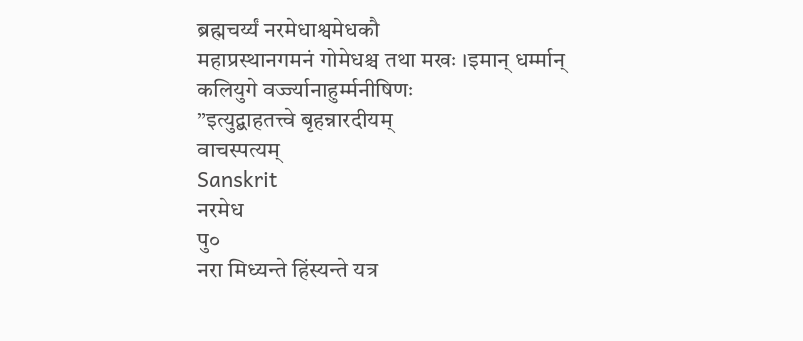ब्रह्मचर्य्यं नरमेधाश्वमेधकौ
महाप्रस्थानगमनं गोमेधश्च तथा मखः ।इमान् धर्म्मान् कलियुगे वर्ज्ज्यानाहुर्म्मनीषिणः
”इत्युद्बाहतत्त्वे बृहन्नारदीयम्
वाचस्पत्यम्
Sanskrit
नरमेध
पु०
नरा मिध्यन्ते हिंस्यन्ते यत्र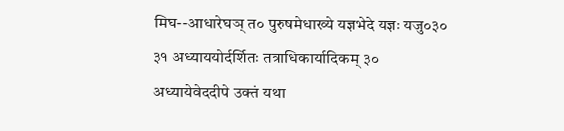मिघ--आधारेघञ् त० पुरुषमेधाख्ये यज्ञभेदे यज्ञः यजु०३० ३१ अध्याययोर्दर्शितः तत्राधिकार्यादिकम् ३० अध्यायेवेददीपे उक्तं यथा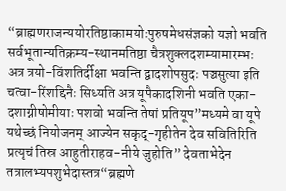“ब्राह्मणराजन्ययोरतिष्ठाकामयोःपुरुषमेधसंज्ञको यज्ञो भवति सर्वभूतान्यतिक्रम्य-स्थानमतिष्ठा चैत्रशुक्लदशम्यामारम्भः अत्र त्रयो-विंशतिर्दीक्षा भवन्ति द्वादशोपसुदः पञ्चसुत्या इति चत्वा-रिंशद्दिनैः सिध्यति अत्र यूपैकादशिनी भवति एका-दशाग्नीषोमीयाः पशवो भवन्ति तेषां प्रतियूप”मध्यमे वा यूपे यथेच्छं नियोजनम् आज्येन सकृद्-गृहीतेन देव सवितिरिति प्रत्यृचं तिस्र आहुतीराहव-नीये जुहोति” देवताभेदेन तत्रालभ्यपशुभेदास्तत्र“ब्रह्मणे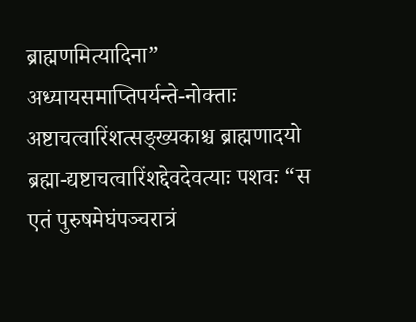ब्राह्मणमित्यादिना” अध्यायसमाप्तिपर्यन्ते-नोक्ताः अष्टाचत्वारिंशत्सङ्ख्यकाश्च ब्राह्मणादयो ब्रह्मा-द्यष्टाचत्वारिंशद्देवदेवत्याः पशवः “स एतं पुरुषमेघंपञ्चरात्रं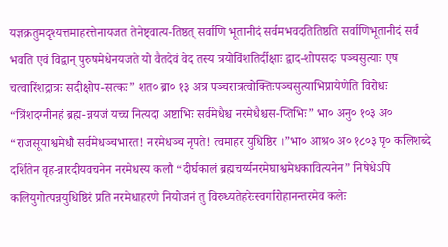यज्ञक्रतुमदृश्यत्तमाहरत्तेनायजत तेनेष्ट्वात्य-तिष्ठत् सर्वाणि भूतानीदं सर्वमभवदतितिष्ठति सर्वाणिभूतानीदं सर्वं भवति एवं विद्वान् पुरुषमेधेनयजते यो वैतदेवं वेद तस्य त्रयोविंशतिर्दीक्षाः द्वाद-शोपसदः पञ्चसुत्याः एष चत्वारिंशद्रात्रः सदीक्षोप-सत्कः” शत० ब्रा० १३ अत्र पञ्चरात्रत्वोक्तिःपञ्चसुत्याभिप्रायेणेति विरोधः “त्रिंशदग्नीनहं ब्रह्म-न्नयजं यच्च नित्यदा अष्टाभिः सर्वमेधैश्च नरमेधैश्चस-प्तिभिः” भा० अनु० १०३ अ० “राजसूयाश्वमेधौ सर्वमेधञ्चभारत! नरमेधञ्च नृपते! त्वमाहर युधिष्ठिर ।”भा० आश्र० अ० १८०३ पृ० कलिशब्दे दर्शितेन वृह-न्नारदीयवचनेन नरमेधस्य कलौ “दीर्घकालं ब्रह्मचर्य्यनरमेघाश्वमेधकावित्यनेन” निषेधेऽपि कलियुगोत्पन्नयुधिष्ठिरं प्रति नरमेधाहरणे नियोजनं तु विरुध्यतेहरेःस्वर्गारोहानन्तरमेव कलेः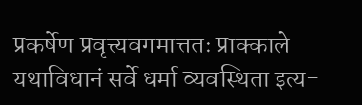प्रकर्षेण प्रवृत्त्यवगमात्ततः प्राक्काले यथाविधानं सर्वे धर्मा व्यवस्थिता इत्य-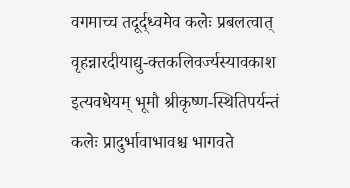वगमाच्च तदूर्द्ध्वमेव कलेः प्रबलत्वात् वृहन्नारदीयाद्यु-क्तकलिवर्ज्यस्यावकाश इत्यवधेयम् भूमौ श्रीकृष्ण-स्थितिपर्यन्तं कलेः प्रादुर्भावाभावश्च भागवते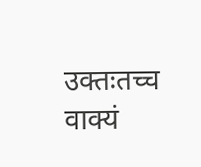उक्तःतच्च वाक्यं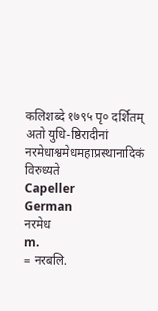कलिशब्दे १७९५ पृ० दर्शितम् अतो युधि-ष्ठिरादीनां नरमेधाश्वमेधमहाप्रस्थानादिकं विरुध्यते
Capeller
German
नरमेध
m.
= नरबलि.